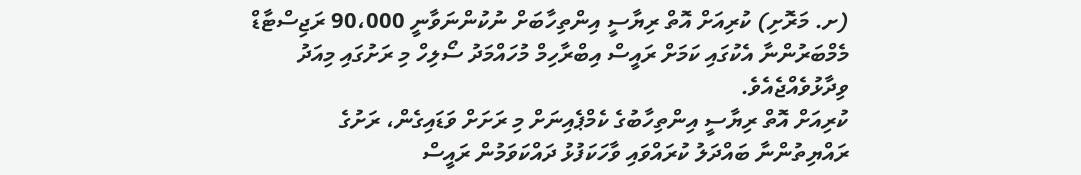(ށ. މަރޮށި) ކުރިއަށް އޮތް ރިޔާސީ އިންތިހާބަށް ނުކުންނަވާނީ 90،000 ރަޖިސްޓާޑް މެމްބަރުންނާ އެކުގައި ކަމަށް ރައީސް އިބްރާހިމް މުހައްމަދު ސޯލިހް މި ރަށުގައި މިއަދު ވިދާޅުވެއްޖެއެވެ.
ކުރިއަށް އޮތް ރިޔާސީ އިންތިހާބުގެ ކެމްޕެއިނަށް މި ރަށަށް ވަޑައިގެން، ރަށުގެ ރައްޔިތުންނާ ބައްދަލު ކުރައްވައި ވާހަކަފުޅު ދައްކަވަމުން ރައީސް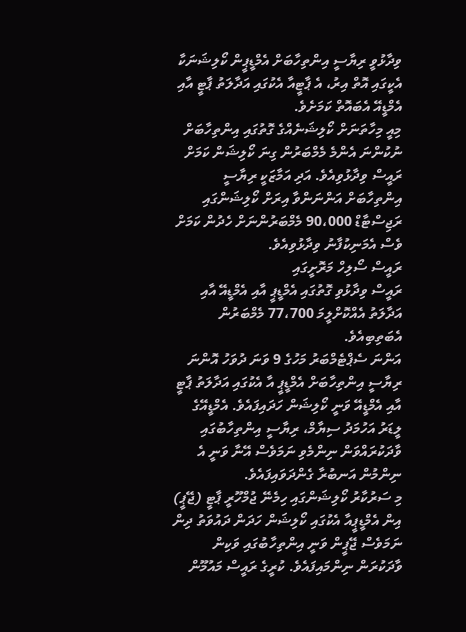ވިދާޅުވީ ރިޔާސީ އިންތިހާބަށް އެމްޑީޕީން ކޯލިޝަނަކާ އެކީގައި އޮތް އިރު، އެ ޕާޓީއާ އެކުގައި އަދާލަތު ޕާޓީ އާއި އެމްޑީއޭ އެބައޮތް ކަމަށެވެ.
މިއީ މިހާތަނަށް ކޯލިޝަނެއްގެ ގޮތުގައި އިންތިހާބަށް ނުކުންނަ އެންމެ މެމްބަރުން ގިނަ ކޯލިޝަން ކަމަށް ރައީސް ވިދާޅުވިއެވެ. އަދި އަމާޒަކީ ރިޔާސީ އިންތިހާބަށް އަންނަންވާ އިރަށް ކޯލިޝަންގައި ރަޖިސްޓާޑް 90،000 މެމްބަރުންނަށް ހެދުން ކަމަށް ވެސް އެމަނިކުފާނު ވިދާޅުވިއެވެ.
ރައީސް ސޯލިހް މަރޮށީގައި
ރައީސް ވިދާޅުވި ގޮތުގައި އެމްޑީޕީ އާއި އެމްޑީއޭ އާއި އަދާލަތު އެއްކޮށްލީމަ 77،700 މެމްބަރުން އެބަތިބިއެވެ.
އަންނަ ސެޕްޓެމްބަރު މަހުގެ 9 ވަނަ ދުވަހު އޮންނަ ރިޔާސީ އިންތިހާބަށް އެމްޑީޕީ އާ އެކުގައި އަދާލަތު ޕާޓީ އާއި އެމްޑީއޭ ވަނީ ކޯލިޝަން ހަދައިފައެވެ. އެމްޑީއޭގެ ލީޑަރު އަހުމަދު ސިޔާމް، ރިޔާސީ އިންތިހާބުގައި ވާދަކުރައްވަން ނިންމެވި ނަމަވެސް އޭނާ ވަނީ އެ ނިންމުން އަނބުރާ ގެންދަވައިފައެވެ.
މި ސަރުކާރު ކޯލިޝަންގައި ހިމެނޭ ޖުމްހޫރީ ޕާޓީ (ޖޭޕީ) އިން އެމްޑީޕީއާ އެކުގައި ކޯލިޝަން ހަދަން ދައުވަތު ދިން ނަމަވެސް ޖޭޕީން ވަނީ އިންތިހާބުގައި ވަކިން ވާދަކުރަން ނިންމައިފައެވެ. ކުރީގެ ރައީސް މައުމޫން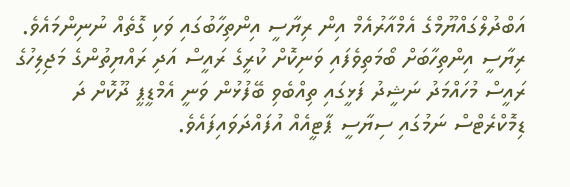އަބްދުލްގައްޔޫމްގެ އެމްއާރުއެމް އިން ރިޔާސީ އިންތިހާބުގައި ވަކި ގޮތެއް ނުނިންމައެވެ.
ރިޔާސީ އިންތިހާބަށް ބޯމަތިވެފައި ވަނިކޮށް ކުރީގެ ރައީސް އަދި ރައްޔިތުންގެ މަޖިލިހުގެ ރައީސް މުހައްމަދު ނަޝީދު ފަޅީގައި ތިއްބެވި ބޭފުޅުން ވަނީ އެމްޑީޕީ ދޫކޮށް ދަ ޑިމޮކްރެޓްސް ނަމުގައި ސިޔާސީ ޕާޓީއެއް އުފައްދަވައިފައެވެ.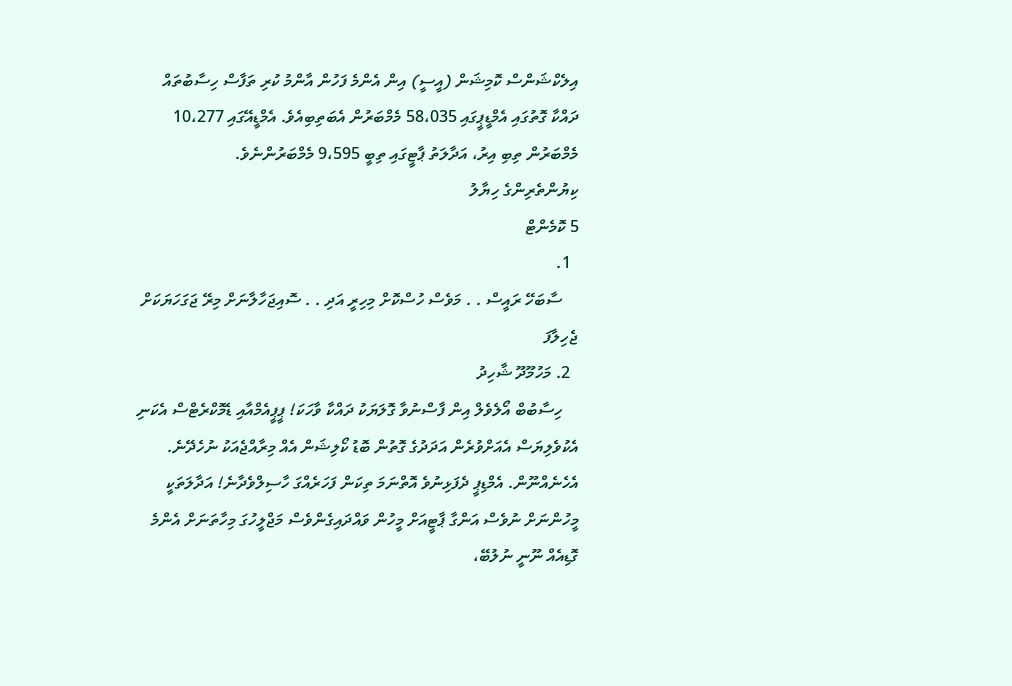އިލެކްޝަންސް ކޮމިޝަން (އީސީ) އިން އެންމެ ފަހުން އާންމު ކުރި ތަފާސް ހިސާބުތައް ދައްކާ ގޮތުގައި އެމްޑީޕީގައި 58،035 މެމްބަރުން އެބަތިބިއެވެ. އެމްޑީއޭގައި 10،277 މެމްބަރުން ތިބި އިރު، އަދާލަތު ޕާޓީގައި ތިބީ 9،595 މެމްބަރުންނެވެ.
ކިޔުންތެރިންގެ ހިޔާލު
5 ކޮމެންޓް
  1.
    ސާބަހޭ ރައީސް . . މަވެސް ހުސްކޮށް މިހިރީ އަދި . . ސޮއިޖަހާލާނަށް މިރޭ ޖަގަހަޔަކަށް ޖެހިލާފަ
  2. މަހުމޫދޫ ޝާހިދު
    ހިސާބުބް އޯލެވެލް އިން ފާސްނުވާ ގޮލަޔަކު ދައްކާ ވާހަކަ! ޕީޕީއެމްއާއި ޑެމޮކްރެޓްސް އެކަނި އެކުވެލިޔަސް އެއަށްވުރެން އަދަދުގެ ގޮތުން ބޮޑު ކޯލިޝަން އެއް މިރާއްޖެއަކު ނުހެދޭނެ. އެހެނެއްނޫން. އެމްޑިޕީ ދެފަޅިނުވެ އޮތްނަމަ ތިކަން ފަހަރެއްގަ ހާސިލްވެދާނެ! އަދާލަތަކީ މީހުންނަށް ނުވެސް އަންގާ ޕާޓީއަށް މީހުން ވައްދައިގެންވެސް މަޖްލީހުގަ މިހާތަނަށް އެންމެ ގޮޑިއެއް ނޫނީ ނުލުބޭ،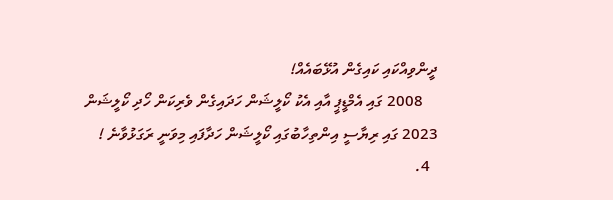ދީންވިއްކައި ކައިގެން އުޅޭބައެއް!
    2008 ގައި އެމްޑީޕީ އާއި އެކު ކޯލީޝަން ހަދައިގެން ވެރިކަން ހޯދި ކޯލީޝަން 2023 ގައި ރިޔާސީ އިންތިހާބުގައި ކޯލީޝަން ހަދާފައި މިވަނީ ރަގަޅުވާނެ !
  4.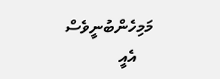މަމިހެންބުނީވެސް
    އެއީ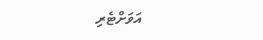އަވަށްޓެރި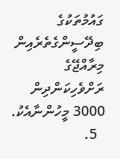ގައުމުތަކުގެ ބިދޭސީންގެތެރެއިން މިރާއްޖޭގެ ރަށްވެހިކަންދިން 3000 މީހުންނާއެކު.
  5.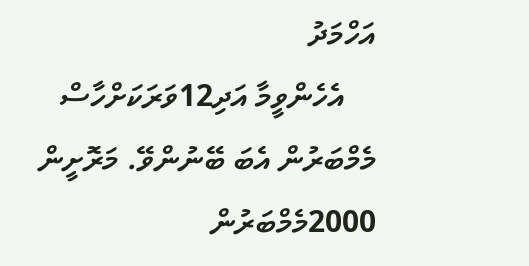އަހްމަދު
    އެހެންވީމާ އަދި12ވަރަކަށްހާސް މެމްބަރުން އެބަ ބޭނުންވޭ. މަރޮށީން 2000މެމްބަރުން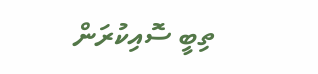ތިބީ ސޮއިކުރަން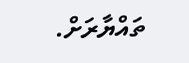ތައްޔާރަށް.